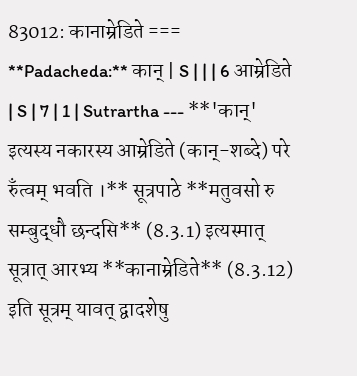83012: कानाम्रेडिते === **Padacheda:** कान् | S | | | 6 आम्रेडिते | S | 7 | 1 | Sutrartha --- **'कान्' इत्यस्य नकारस्य आम्रेडिते (कान्-शब्दे) परे रुँत्वम् भवति ।** सूत्रपाठे **मतुवसो रु सम्बुद्धौ छन्दसि** (8.3.1) इत्यस्मात् सूत्रात् आरभ्य **कानाम्रेडिते** (8.3.12) इति सूत्रम् यावत् द्वादशेषु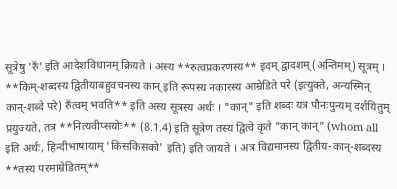सूत्रेषु 'रुँ' इति आदेशविधानम् क्रियते । अस्य **रुत्वप्रकरणस्य** इदम् द्वादशम् (अन्तिमम्) सूत्रम् । **किम्-शब्दस्य द्वितीयाबहुवचनस्य कान् इति रूपस्य नकारस्य आम्रेडिते परे (इत्युक्ते, अन्यस्मिन् कान्-शब्दे परे) रुँत्वम् भवति** इति अस्य सूत्रस्य अर्थः । "कान्" इति शब्दः यत्र पौनःपुन्यम् दर्शयितुम् प्रयुज्यते, तत्र **नित्यवीप्सयोः** (8.1.4) इति सूत्रेण तस्य द्वित्वे कृते "कान् कान्" (whom all इति अर्थः, हिन्दीभाषायाम् 'किसकिसको' इति) इति जायते । अत्र विद्यमानस्य द्वितीय-कान्-शब्दस्य **तस्य परमाम्रेडितम्**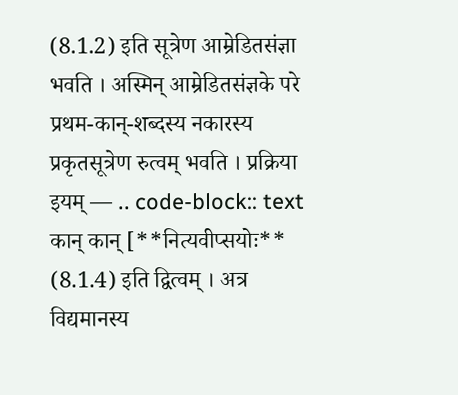(8.1.2) इति सूत्रेण आम्रेडितसंज्ञा भवति । अस्मिन् आम्रेडितसंज्ञके परे प्रथम-कान्-शब्दस्य नकारस्य प्रकृतसूत्रेण रुत्वम् भवति । प्रक्रिया इयम् — .. code-block:: text कान् कान् [**नित्यवीप्सयोः** (8.1.4) इति द्वित्वम् । अत्र विद्यमानस्य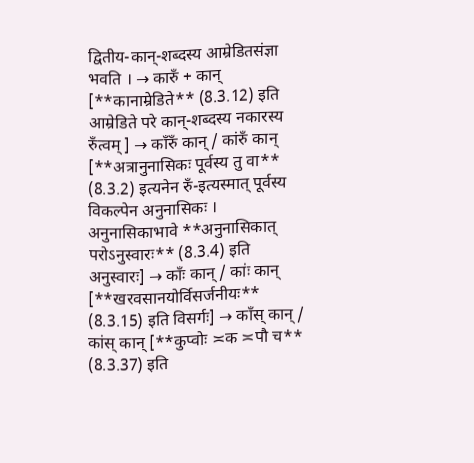द्वितीय-कान्-शब्दस्य आम्रेडितसंज्ञा भवति । → कारुँ + कान् [**कानाम्रेडिते** (8.3.12) इति आम्रेडिते परे कान्-शब्दस्य नकारस्य रुँत्वम् ] → काँरुँ कान् / कांरुँ कान् [**अत्रानुनासिकः पूर्वस्य तु वा** (8.3.2) इत्यनेन रुँ-इत्यस्मात् पूर्वस्य विकल्पेन अनुनासिकः । अनुनासिकाभावे **अनुनासिकात् परोऽनुस्वारः** (8.3.4) इति अनुस्वारः] → काँः कान् / कांः कान् [**खरवसानयोर्विसर्जनीयः** (8.3.15) इति विसर्गः] → काँस् कान् / कांस् कान् [**कुप्वोः ≍क ≍पौ च** (8.3.37) इति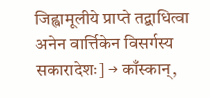जिह्वामूलीये प्राप्ते तद्बाधित्वा अनेन वार्त्तिकेन विसर्गस्य सकारादेशः] → काँस्कान्,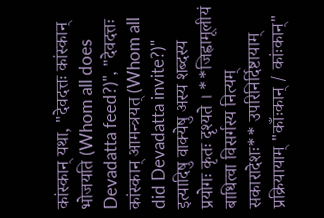कांस्कान् यथा, "देवदत्तः कांस्कान् भोजयति (Whom all does Devadatta feed?)", "देवदत्तः कांस्कान् आमन्त्रयत् (Whom all did Devadatta invite?)" इत्यादिषु वाक्येषु अस्य शब्दस्य प्रयोगः कृतः दृश्यते । **जिह्वामूलीयं बाधित्वा विसर्गस्य नित्यम् सकारादेशः** उपरिनिर्दिष्टायाम् प्रक्रियायाम् "काँःकान् / कांःकान्"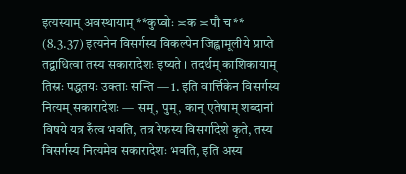इत्यस्याम् अवस्थायाम् **कुप्वोः ≍क ≍पौ च** (8.3.37) इत्यनेन विसर्गस्य विकल्पेन जिह्वामूलीये प्राप्ते तद्बाधित्वा तस्य सकारादेशः इष्यते । तदर्थम् काशिकायाम् तिस्रः पद्धतयः उक्ताः सन्ति — 1. इति वार्त्तिकेन विसर्गस्य नित्यम् सकारादेशः — सम्, पुम्, कान् एतेषाम् शब्दानां विषये यत्र रुँत्व भवति, तत्र रेफस्य विसर्गादेशे कृते, तस्य विसर्गस्य नित्यमेव सकारादेशः भवति, इति अस्य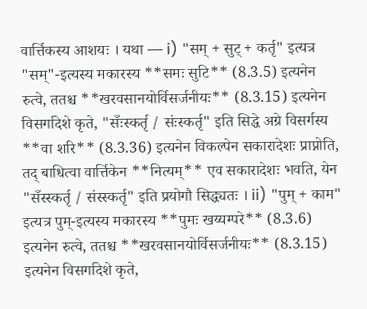वार्त्तिकस्य आशयः । यथा — i) "सम् + सुट् + कर्तृ" इत्यत्र "सम्"-इत्यस्य मकारस्य **समः सुटि** (8.3.5) इत्यनेन रुत्वे, ततश्च **खरवसानयोर्विसर्जनीयः** (8.3.15) इत्यनेन विसर्गादेशे कृते, "सँःस्कर्तृ / संःस्कर्तृ" इति सिद्धे अग्रे विसर्गस्य **वा शरि** (8.3.36) इत्यनेन विकल्पेन सकारादेशः प्राप्नोति, तद् बाधित्वा वार्त्तिकेन **नित्यम्** एव सकारादेशः भवति, येन "सँस्स्कर्तृ / संस्स्कर्तृ" इति प्रयोगौ सिद्ध्यतः । ii) "पुम् + काम" इत्यत्र पुम्-इत्यस्य मकारस्य **पुमः खय्यम्परे** (8.3.6) इत्यनेन रुत्वे, ततश्च **खरवसानयोर्विसर्जनीयः** (8.3.15) इत्यनेन विसर्गादेशे कृते,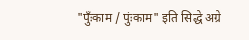"पुँःकाम / पुंःकाम" इति सिद्धे अग्रे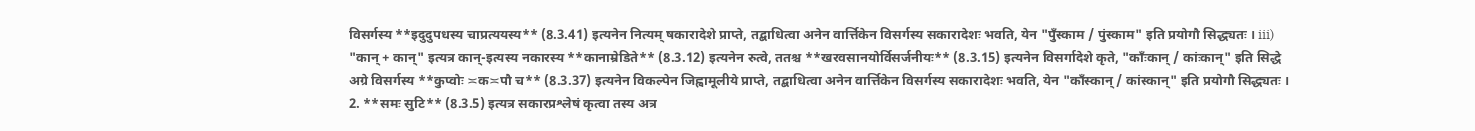विसर्गस्य **इदुदुपधस्य चाप्रत्ययस्य** (8.3.41) इत्यनेन नित्यम् षकारादेशे प्राप्ते, तद्बाधित्वा अनेन वार्त्तिकेन विसर्गस्य सकारादेशः भवति, येन "पुँस्काम / पुंस्काम" इति प्रयोगौ सिद्ध्यतः । iii) "कान् + कान्" इत्यत्र कान्-इत्यस्य नकारस्य **कानाम्रेडिते** (8.3.12) इत्यनेन रुत्वे, ततश्च **खरवसानयोर्विसर्जनीयः** (8.3.15) इत्यनेन विसर्गादेशे कृते, "काँःकान् / कांःकान्" इति सिद्धे अग्रे विसर्गस्य **कुप्वोः ≍क≍पौ च** (8.3.37) इत्यनेन विकल्पेन जिह्वामूलीये प्राप्ते, तद्बाधित्वा अनेन वार्त्तिकेन विसर्गस्य सकारादेशः भवति, येन "काँस्कान् / कांस्कान्" इति प्रयोगौ सिद्ध्यतः । 2. **समः सुटि** (8.3.5) इत्यत्र सकारप्रश्लेषं कृत्वा तस्य अत्र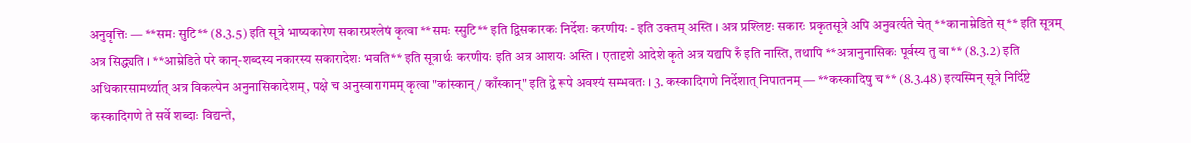अनुवृत्तिः — **समः सुटि** (8.3.5) इति सूत्रे भाष्यकारेण सकारप्रश्लेषं कृत्वा **समः स्सुटि** इति द्विसकारकः निर्देशः करणीयः - इति उक्तम् अस्ति । अत्र प्रश्लिष्टः सकारः प्रकृतसूत्रे अपि अनुवर्त्यते चेत् **कानाम्रेडिते स्** इति सूत्रम् अत्र सिद्ध्यति । **आम्रेडिते परे कान्-शब्दस्य नकारस्य सकारादेशः भवति** इति सूत्रार्थः करणीयः इति अत्र आशयः अस्ति । एतादृशे आदेशे कृते अत्र यद्यपि रुँ इति नास्ति, तथापि **अत्रानुनासिकः पूर्वस्य तु वा** (8.3.2) इति अधिकारसामर्थ्यात् अत्र विकल्पेन अनुनासिकादेशम्, पक्षे च अनुस्वारागमम् कृत्वा "कांस्कान् / काँस्कान्" इति द्वे रूपे अवश्यं सम्भवतः । 3. कस्कादिगणे निर्देशात् निपातनम् — **कस्कादिषु च** (8.3.48) इत्यस्मिन् सूत्रे निर्दिष्टे कस्कादिगणे ते सर्वे शब्दाः विद्यन्ते,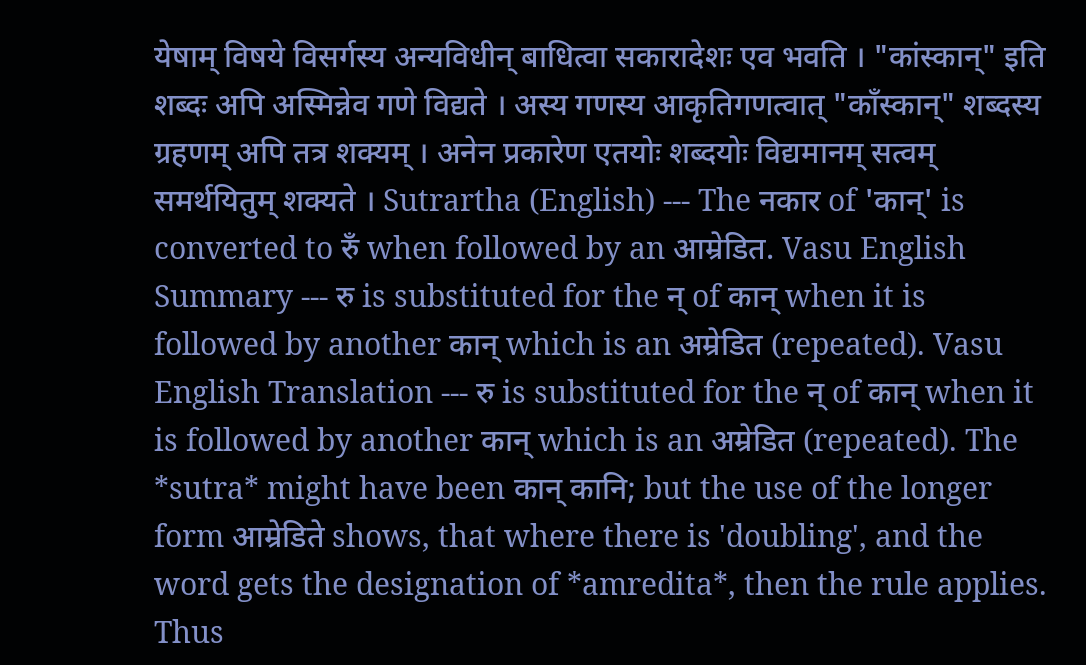येषाम् विषये विसर्गस्य अन्यविधीन् बाधित्वा सकारादेशः एव भवति । "कांस्कान्" इति शब्दः अपि अस्मिन्नेव गणे विद्यते । अस्य गणस्य आकृतिगणत्वात् "काँस्कान्" शब्दस्य ग्रहणम् अपि तत्र शक्यम् । अनेन प्रकारेण एतयोः शब्दयोः विद्यमानम् सत्वम् समर्थयितुम् शक्यते । Sutrartha (English) --- The नकार of 'कान्' is converted to रुँ when followed by an आम्रेडित. Vasu English Summary --- रु is substituted for the न् of कान् when it is followed by another कान् which is an अम्रेडित (repeated). Vasu English Translation --- रु is substituted for the न् of कान् when it is followed by another कान् which is an अम्रेडित (repeated). The *sutra* might have been कान् कानि; but the use of the longer form आम्रेडिते shows, that where there is 'doubling', and the word gets the designation of *amredita*, then the rule applies. Thus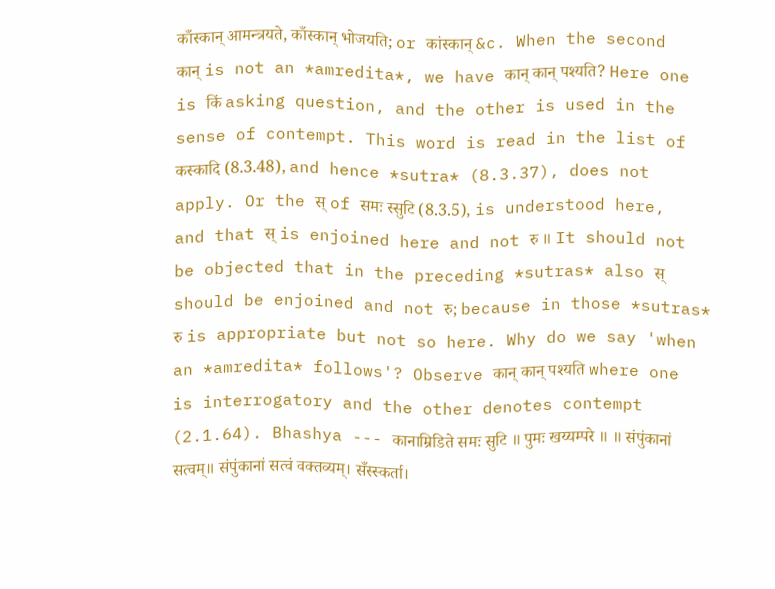काँस्कान् आमन्त्रयते, काँस्कान् भोजयति; or कांस्कान् &c. When the second कान् is not an *amredita*, we have कान् कान् पश्यति? Here one is किं asking question, and the other is used in the sense of contempt. This word is read in the list of कस्कादि (8.3.48), and hence *sutra* (8.3.37), does not apply. Or the स् of समः स्सुटि (8.3.5), is understood here, and that स् is enjoined here and not रु ॥ It should not be objected that in the preceding *sutras* also स् should be enjoined and not रु; because in those *sutras* रु is appropriate but not so here. Why do we say 'when an *amredita* follows'? Observe कान् कान् पश्यति where one is interrogatory and the other denotes contempt (2.1.64). Bhashya --- कानाम्रिडिते समः सुटि ॥ पुमः खय्यम्परे ॥ ॥ संपुंकानां सत्वम्॥ संपुंकानां सत्वं वक्तव्यम्। सँस्स्कर्ता।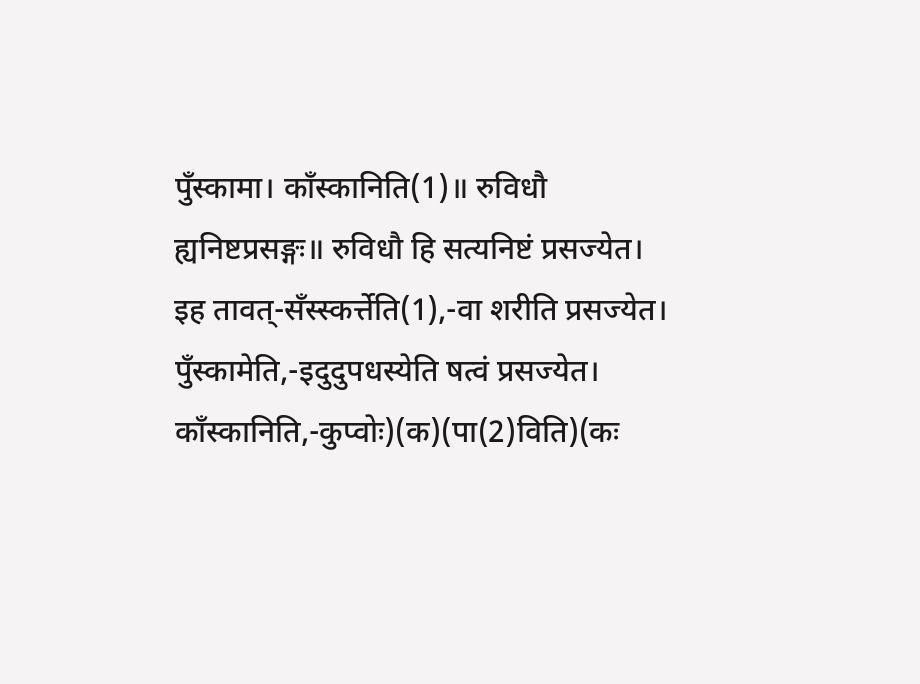पुँस्कामा। काँस्कानिति(1)॥ रुविधौ ह्यनिष्टप्रसङ्गः॥ रुविधौ हि सत्यनिष्टं प्रसज्येत। इह तावत्-सँस्स्कर्त्तेति(1),-वा शरीति प्रसज्येत। पुँस्कामेति,-इदुदुपधस्येति षत्वं प्रसज्येत। काँस्कानिति,-कुप्वोः)(क)(पा(2)विति)(कः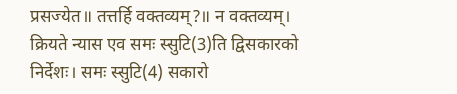प्रसज्येत॥ तत्तर्हि वक्तव्यम्?॥ न वक्तव्यम्। क्रियते न्यास एव समः स्सुटि(3)ति द्विसकारको निर्देशः। समः स्सुटि(4) सकारो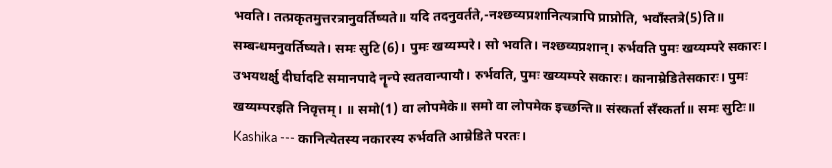भवति। तत्प्रकृतमुत्तरत्रानुवर्तिष्यते॥ यदि तदनुवर्तते,-नश्छव्यप्रशानित्यत्रापि प्राप्नोति, भवाँस्तत्रे(5)ति॥ सम्बन्धमनुवर्तिष्यते। समः सुटि(6)। पुमः खय्यम्परे। सो भवति। नश्छव्यप्रशान्। रुर्भवति पुमः खय्यम्परे सकारः। उभयथर्क्षु दीर्घादटि समानपादे नॄन्पे स्वतवान्पायौ। रुर्भवति, पुमः खय्यम्परे सकारः। कानाम्रेडितेसकारः। पुमः खय्यम्परइति निवृत्तम्। ॥ समो(1) वा लोपमेके॥ समो वा लोपमेक इच्छन्ति॥ संस्कर्ता सँस्कर्ता॥ समः सुटिः॥ Kashika --- कानित्येतस्य नकारस्य रुर्भवति आम्रेडिते परतः।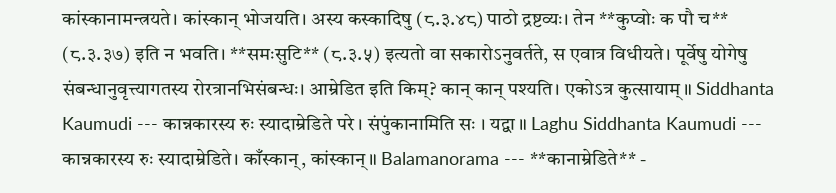कांस्कानामन्त्रयते। कांस्कान् भोजयति। अस्य कस्कादिषु (८.३.४८) पाठो द्रष्टव्यः। तेन **कुप्वोः क पौ च** (८.३.३७) इति न भवति। **समःसुटि** (८.३.५) इत्यतो वा सकारोऽनुवर्तते, स एवात्र विधीयते। पूर्वेषु योगेषु संबन्धानुवृत्त्यागतस्य रोरत्रानभिसंबन्धः। आम्रेडित इति किम्? कान् कान् पश्यति। एकोऽत्र कुत्सायाम्॥ Siddhanta Kaumudi --- कान्नकारस्य रुः स्यादाम्रेडिते परे । संपुंकानामिति सः । यद्वा ॥ Laghu Siddhanta Kaumudi --- कान्नकारस्य रुः स्यादाम्रेडिते। काँस्कान्, कांस्कान्॥ Balamanorama --- **कानाम्रेडिते** -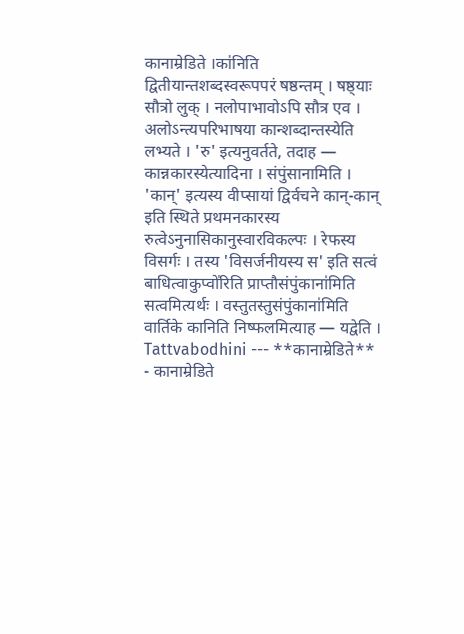कानाम्रेडिते ।का॑निति द्वितीयान्तशब्दस्वरूपपरं षष्ठन्तम् । षष्ठ्याः सौत्रो लुक् । नलोपाभावोऽपि सौत्र एव । अलोऽन्त्यपरिभाषया कान्शब्दान्तस्येति लभ्यते । 'रु' इत्यनुवर्तते, तदाह — कान्नकारस्येत्यादिना । संपुंसानामिति । 'कान्' इत्यस्य वीप्सायां द्विर्वचने कान्-कान् इति स्थिते प्रथमनकारस्य रुत्वेऽनुनासिकानुस्वारविकल्पः । रेफस्य विसर्गः । तस्य 'विसर्जनीयस्य स' इति सत्वं बाधित्वाकुप्वो॑रिति प्राप्तौसंपुंकाना॑मिति सत्वमित्यर्थः । वस्तुतस्तुसंपुंकाना॑मिति वार्तिके कानिति निष्फलमित्याह — यद्वेति । Tattvabodhini --- **कानाम्रेडिते** - कानाम्रेडिते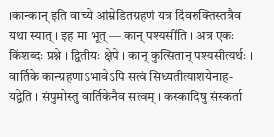।कान्कान् इति वाच्ये आंम्रेडितग्रहणं यत्र दिंवरुक्तिस्तत्रैव यथा स्यात् । इह मा भूत् — कान् पश्यसी॑ति । अत्र एकः किंशब्दः प्रश्ने । द्वितीयः क्षेपे । कान् कुत्सितान् पश्यसीत्यर्थः । वार्तिके कान्ग्रहणाऽभावेऽपि सत्वं सिध्यतीत्याशयेनाह-यद्वेति । संपुमोस्तु वार्तिकेनैव सत्वम् । कस्कादिषु संस्कर्ता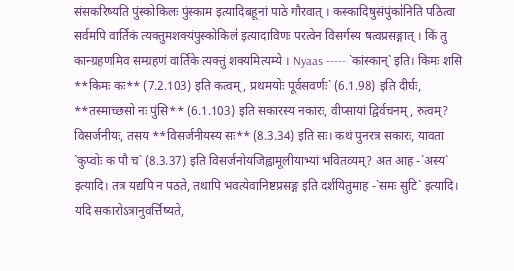संसकरिष्यति पुंस्कोकिलः पुंस्काम इत्यादिबहूनां पाठे गौरवात् । कस्कादिषुसंपुंका॑निति पठित्वा सर्वमपि वार्तिकं त्यक्तुमशक्यंपुस्कोकिल॑ इत्यादाविणः परत्वेन विसर्गस्य षत्वप्रसङ्गात् । किं तु कान्ग्रहणमिव सम्ग्रहणं वार्तिके त्यक्तुं शक्यमित्यम्ये । Nyaas ----- `कांस्कान्` इति। किमः शसि **किमः कः** (7.2.103) इति कत्वम्, प्रथमयोः पूर्वसवर्णः` (6.1.98) इति दीर्घः, **तस्माच्छसो नः पुंसि** (6.1.103) इति सकारस्य नकारः, वीप्सायां द्विर्वचनम्, रुत्वम्? विसर्जनीयः, तसय **विसर्जनीयस्य सः** (8.3.34) इति सः। कथं पुनरत्र सकारः, यावता `कुप्वोः क पौ च` (8.3.37) इति विसर्जनोयजिह्वामूलीयाभ्यां भवितव्यम्? अत आह -`अस्य` इत्यादि। तत्र यद्यपि न पठते, तथापि भवत्येवानिष्टप्रसङ्ग इति दर्शयितुमाह -`समः सुटि` इत्यादि। यदि सकारोऽत्रानुवर्त्तिष्यते,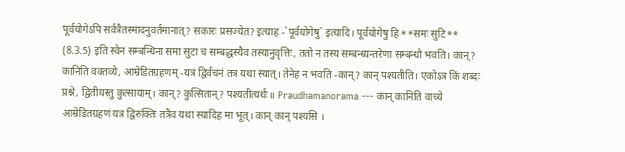पूर्वयोगेऽपि सर्वत्रैतस्मादनुवर्तमानात्? सकारः प्रसज्येत? इत्याह -`पूर्वयोगेषु` इत्यादि। पूर्वयोगेषु हि **समः सुटि** (8.3.5) इति स्वेन सम्बन्धिना समा सुटा च सम्बद्धस्यैव तस्यानुवृत्तिः, ततो न तस्य सम्बन्ध्यन्तरेणा सम्बन्धो भवति। कान्? कानिति वक्तव्ये, आम्रेडितग्रहणम् -यत्र द्विर्वचनं तत्र यथा स्यात्। तेनेह न भवति -कान्? कान् पश्यतीति। एकोऽत्र किं शब्दः प्रश्ने, द्वितीयस्तु कुत्सायाम्। कान्? कुत्सितान्? पश्यतीत्यर्थः॥ Praudhamanorama --- कान् कानिति वाच्ये आम्रेडितग्रहणं यत्र द्विरुक्तिः तत्रैव यथा स्यादिह मा भूत्। कान् कान् पश्यसि ।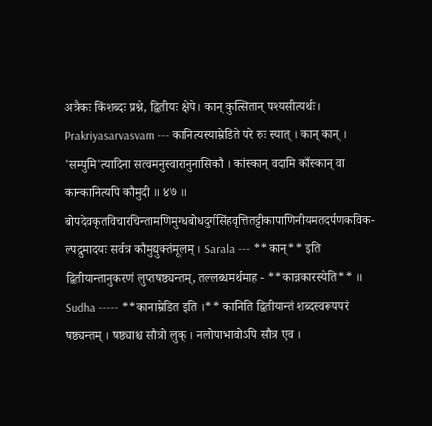अत्रैकः किंशब्दः प्रश्ने, द्वितीयः क्षेपे। कान् कुत्सितान् पश्यसीत्यर्थः। Prakriyasarvasvam --- कानित्यस्याम्रेडिते परे रुः स्यात् । कान् कान् । 'सम्पुमि'त्यादिना सत्वमनुस्वारानुनासिकौ । कांस्कान् वदामि काँस्कान् वा कान्कानित्यपि कौमुदी ॥ ४७ ॥ बोपदेवकृतविचारचिन्तामणिमुग्धबोधदुर्गसिंहवृत्तितट्टीकापाणिनीयमतदर्पणकविक- ल्पद्रुमादयः सर्वत्र कौमुद्युक्तंमूलम् । Sarala --- **कान्** इति द्वितीयान्तानुकरणं लुप्तषष्ठ्यन्तम्, तल्लब्धमर्थमाह - **कान्नकारस्येति** ॥ Sudha ----- **कानाम्रेडित इति ।** कानिति द्वितीयान्तं शब्दस्वरूपपरं षष्ठ्यन्तम् । षष्ठ्याश्च सौत्रो लुक् । नलोपाभावोऽपि सौत्र एव ।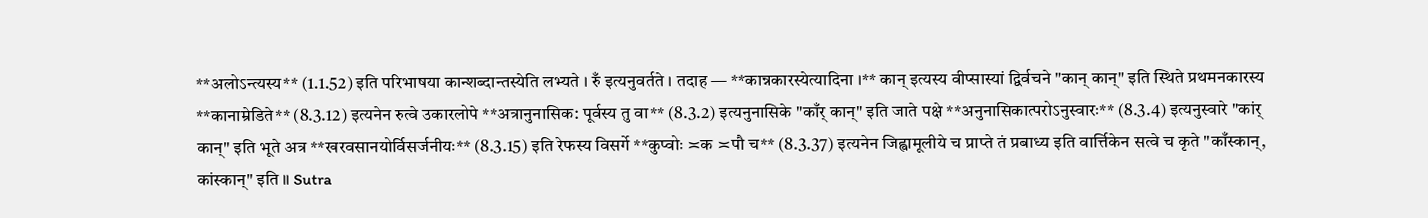**अलोऽन्त्यस्य** (1.1.52) इति परिभाषया कान्शब्दान्तस्येति लभ्यते । रुँ इत्यनुवर्तते । तदाह — **कान्नकारस्येत्यादिना ।** कान् इत्यस्य वीप्सास्यां द्विर्वचने "कान् कान्" इति स्थिते प्रथमनकारस्य **कानाम्रेडिते** (8.3.12) इत्यनेन रुत्वे उकारलोपे **अत्रानुनासिक: पूर्वस्य तु वा** (8.3.2) इत्यनुनासिके "काँर् कान्" इति जाते पक्षे **अनुनासिकात्परोऽनुस्वारः** (8.3.4) इत्यनुस्वारे "कांर् कान्" इति भूते अत्र **खरवसानयोर्विसर्जनीयः** (8.3.15) इति रेफस्य विसर्गे **कुप्वोः ≍क ≍पौ च** (8.3.37) इत्यनेन जिह्वामूलीये च प्राप्ते तं प्रबाध्य इति वार्त्तिकेन सत्वे च कृते "काँस्कान्, कांस्कान्" इति ॥ Sutra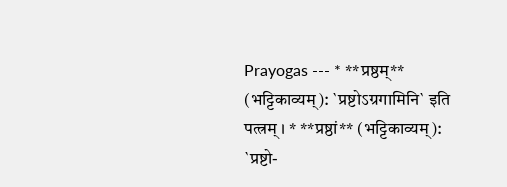Prayogas --- * **प्रष्ठम्** (भट्टिकाव्यम्): `प्रष्टोऽग्रगामिनि` इति पत्त्रम् । * **प्रष्ठां** (भट्टिकाव्यम्): `प्रष्टो-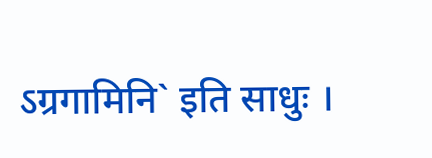ऽग्रगामिनि` इति साधुः ।